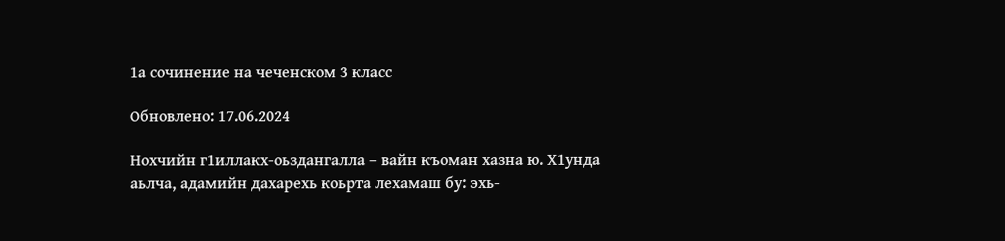1а сочинение на чеченском 3 класс

Обновлено: 17.06.2024

Нохчийн г1иллакх-оьздангалла – вайн къоман хазна ю. Х1унда аьлча, адамийн дахарехь коьрта лехамаш бу: эхь-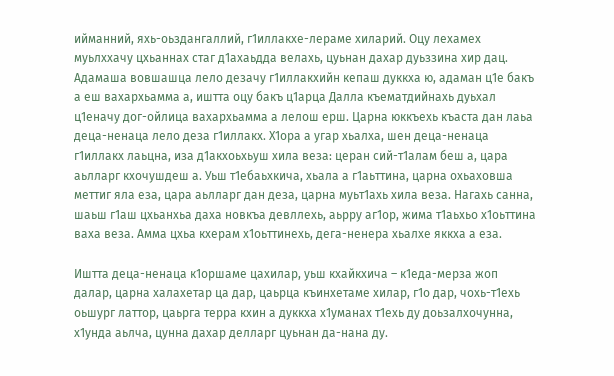ийманний, яхь-оьздангаллий, г1иллакхе-лераме хиларий. Оцу лехамех муьлххачу цхьаннах стаг д1ахаьдда велахь, цуьнан дахар дуьззина хир дац. Адамаша вовшашца лело дезачу г1иллакхийн кепаш дуккха ю, адаман ц1е бакъ а еш вахархьамма а, иштта оцу бакъ ц1арца Далла къематдийнахь дуьхал ц1еначу дог-ойлица вахархьамма а лелош ерш. Царна юккъехь къаста дан лаьа деца-ненаца лело деза г1иллакх. Х1ора а угар хьалха, шен деца-ненаца г1иллакх лаьцна, иза д1акхоьхьуш хила веза: церан сий-т1алам беш а, цара аьлларг кхочушдеш а. Уьш т1ебаьхкича, хьала а г1аьттина, царна охьаховша меттиг яла еза, цара аьлларг дан деза, царна муьт1ахь хила веза. Нагахь санна, шаьш г1аш цхьанхьа даха новкъа девллехь, аьрру аг1ор, жима т1аьхьо х1оьттина ваха веза. Амма цхьа кхерам х1оьттинехь, дега-ненера хьалхе яккха а еза.

Иштта деца-ненаца к1оршаме цахилар, уьш кхайкхича – к1еда-мерза жоп далар, царна халахетар ца дар, цаьрца къинхетаме хилар, г1о дар, чохь-т1ехь оьшург латтор, цаьрга терра кхин а дуккха х1уманах т1ехь ду доьзалхочунна, х1унда аьлча, цунна дахар делларг цуьнан да-нана ду.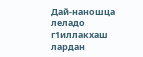Дай-наношца леладо г1иллакхаш лардан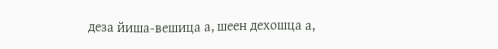деза йиша-вешица а, шеен дехошца а,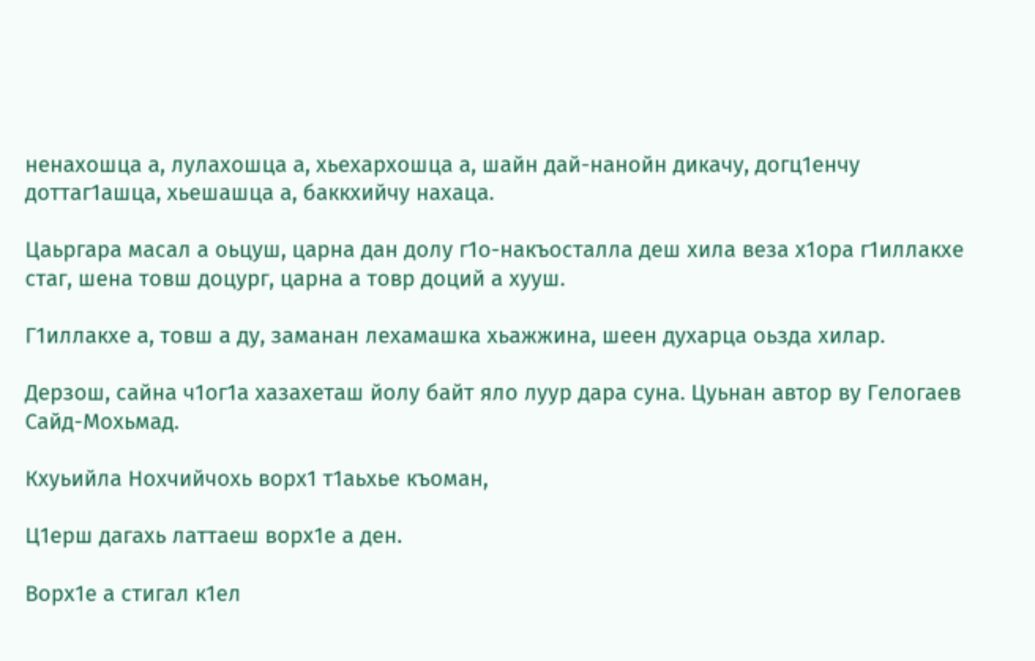ненахошца а, лулахошца а, хьехархошца а, шайн дай-нанойн дикачу, догц1енчу доттаг1ашца, хьешашца а, баккхийчу нахаца.

Цаьргара масал а оьцуш, царна дан долу г1о-накъосталла деш хила веза х1ора г1иллакхе стаг, шена товш доцург, царна а товр доций а хууш.

Г1иллакхе а, товш а ду, заманан лехамашка хьажжина, шеен духарца оьзда хилар.

Дерзош, сайна ч1ог1а хазахеташ йолу байт яло луур дара суна. Цуьнан автор ву Гелогаев Сайд-Мохьмад.

Кхуьийла Нохчийчохь ворх1 т1аьхье къоман,

Ц1ерш дагахь латтаеш ворх1е а ден.

Ворх1е а стигал к1ел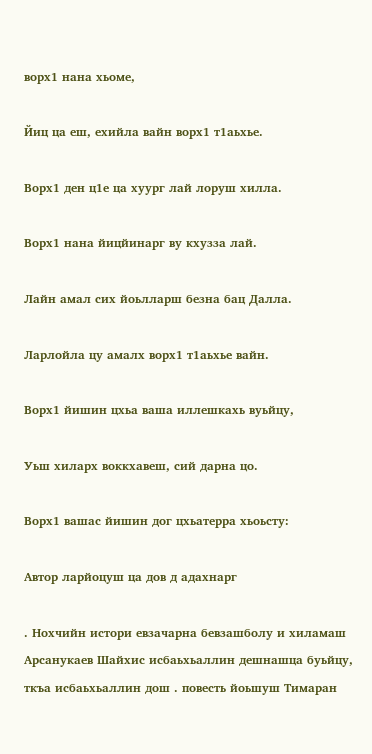ворх1 нана хьоме,

Йиц ца еш, ехийла вайн ворх1 т1аьхье.

Ворх1 ден ц1е ца хуург лай лоруш хилла.

Ворх1 нана йицйинарг ву кхузза лай.

Лайн амал сих йоьлларш безна бац Далла.

Ларлойла цу амалх ворх1 т1аьхье вайн.

Ворх1 йишин цхьа ваша иллешкахь вуьйцу,

Уьш хиларх воккхавеш, сий дарна цо.

Ворх1 вашас йишин дог цхьатерра хьоьсту:

Автор ларйоцуш ца дов д адахнарг

. Нохчийн истори евзачарна бевзашболу и хиламаш Арсанукаев Шайхис исбаьхьаллин дешнашца буьйцу, ткъа исбаьхьаллин дош . повесть йоьшуш Тимаран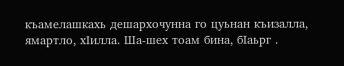къамелашкахь дешархочунна го цуьнан къизалла, ямартло, хIилла. Ша-шех тоам бина, бIаьрг .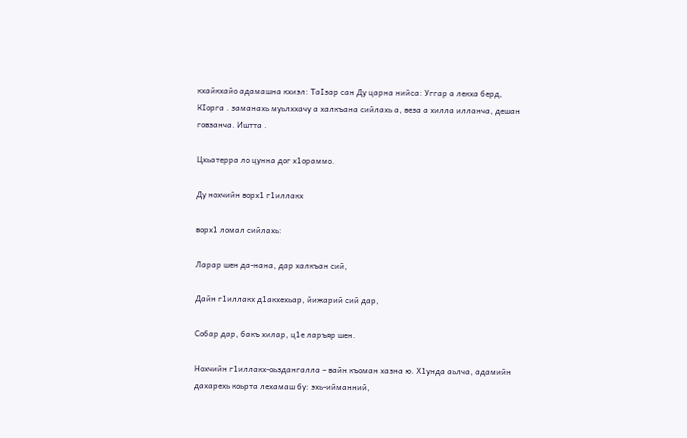кхайкхайо адамашна кхиэл: ТаIзар сан Ду царна нийса: Уггар а лекха берд, КIорга . заманахь муьлххачу а халкъана сийлахь а, веза а хилла илланча, дешан говзанча. Иштта .

Цхьатерра ло цунна дог х1ораммо.

Ду нохчийн ворх1 г1иллакх

ворх1 ломал сийлахь:

Ларар шен да-нана, дар халкъан сий,

Дайн г1иллакх д1акхехьар, йижарий сий дар,

Собар дар, бакъ хилар, ц1е ларъяр шен.

Нохчийн г1иллакх-оьздангалла – вайн къоман хазна ю. Х1унда аьлча, адамийн дахарехь коьрта лехамаш бу: эхь-ийманний,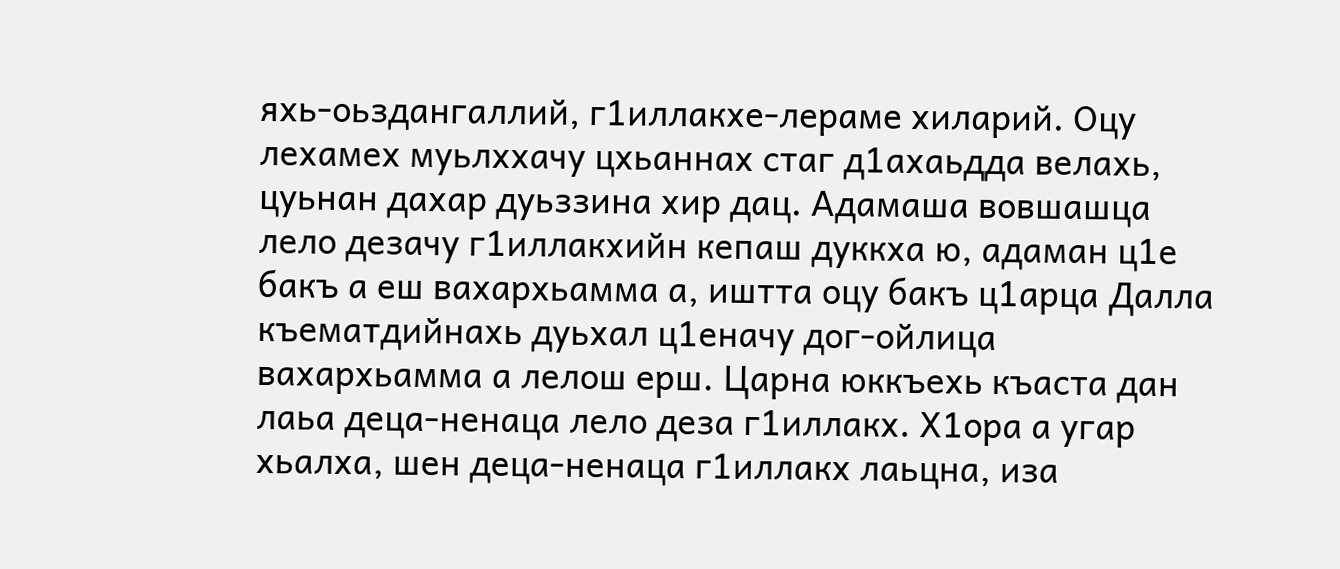яхь-оьздангаллий, г1иллакхе-лераме хиларий. Оцу лехамех муьлххачу цхьаннах стаг д1ахаьдда велахь, цуьнан дахар дуьззина хир дац. Адамаша вовшашца лело дезачу г1иллакхийн кепаш дуккха ю, адаман ц1е бакъ а еш вахархьамма а, иштта оцу бакъ ц1арца Далла къематдийнахь дуьхал ц1еначу дог-ойлица вахархьамма а лелош ерш. Царна юккъехь къаста дан лаьа деца-ненаца лело деза г1иллакх. Х1ора а угар хьалха, шен деца-ненаца г1иллакх лаьцна, иза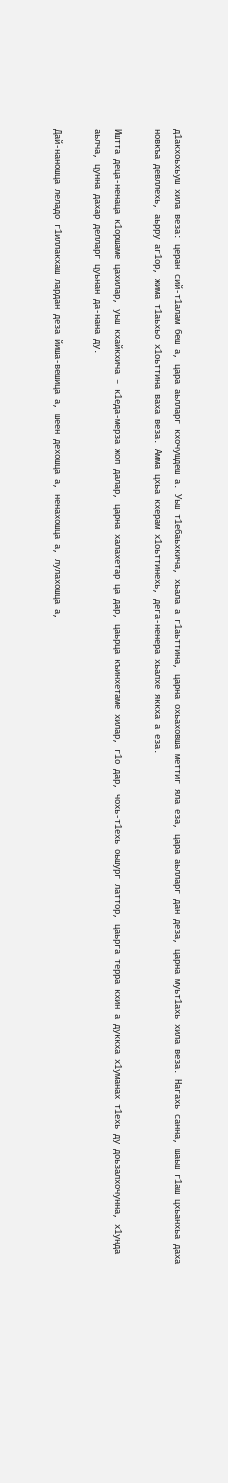д1акхоьхьуш хила веза: церан сий-т1алам беш а, цара аьлларг кхочушдеш а. Уьш т1ебаьхкича, хьала а г1аьттина, царна охьаховша меттиг яла еза, цара аьлларг дан деза, царна муьт1ахь хила веза. Нагахь санна, шаьш г1аш цхьанхьа даха новкъа девллехь, аьрру аг1ор, жима т1аьхьо х1оьттина ваха веза. Амма цхьа кхерам х1оьттинехь, дега-ненера хьалхе яккха а еза.

Иштта деца-ненаца к1оршаме цахилар, уьш кхайкхича – к1еда-мерза жоп далар, царна халахетар ца дар, цаьрца къинхетаме хилар, г1о дар, чохь-т1ехь оьшург латтор, цаьрга терра кхин а дуккха х1уманах т1ехь ду доьзалхочунна, х1унда аьлча, цунна дахар делларг цуьнан да-нана ду.

Дай-наношца леладо г1иллакхаш лардан деза йиша-вешица а, шеен дехошца а, ненахошца а, лулахошца а,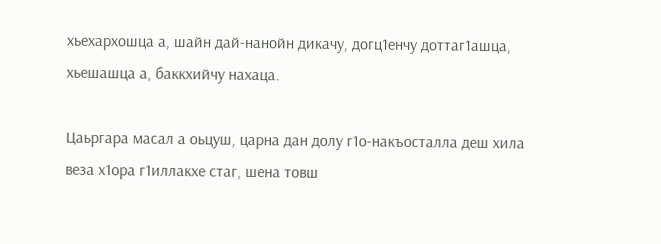хьехархошца а, шайн дай-нанойн дикачу, догц1енчу доттаг1ашца, хьешашца а, баккхийчу нахаца.

Цаьргара масал а оьцуш, царна дан долу г1о-накъосталла деш хила веза х1ора г1иллакхе стаг, шена товш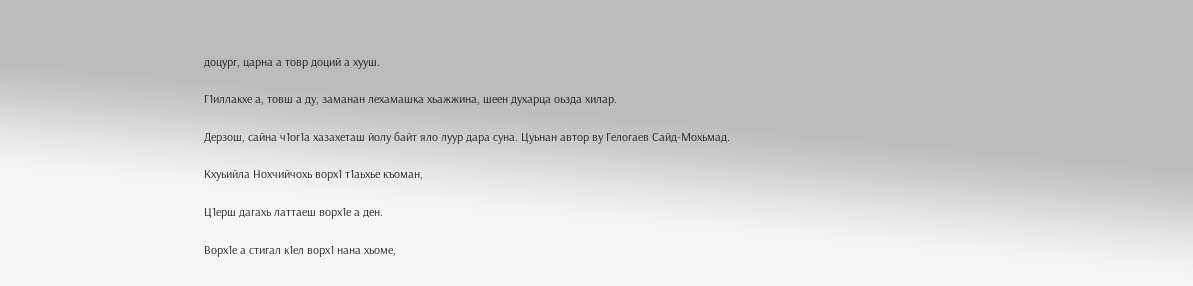доцург, царна а товр доций а хууш.

Г1иллакхе а, товш а ду, заманан лехамашка хьажжина, шеен духарца оьзда хилар.

Дерзош, сайна ч1ог1а хазахеташ йолу байт яло луур дара суна. Цуьнан автор ву Гелогаев Сайд-Мохьмад.

Кхуьийла Нохчийчохь ворх1 т1аьхье къоман,

Ц1ерш дагахь латтаеш ворх1е а ден.

Ворх1е а стигал к1ел ворх1 нана хьоме,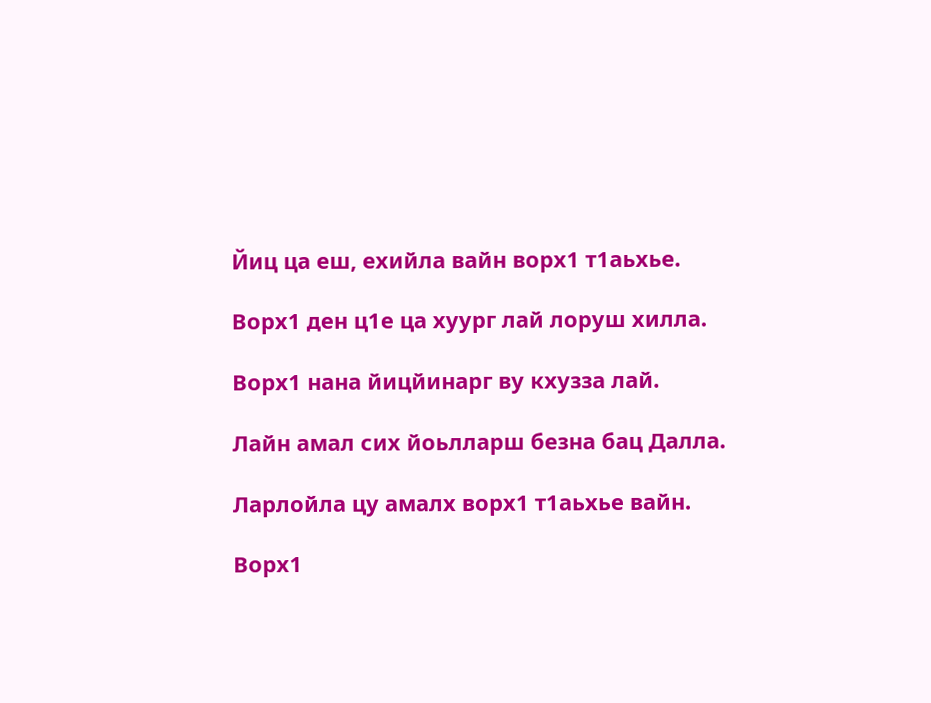Йиц ца еш, ехийла вайн ворх1 т1аьхье.

Ворх1 ден ц1е ца хуург лай лоруш хилла.

Ворх1 нана йицйинарг ву кхузза лай.

Лайн амал сих йоьлларш безна бац Далла.

Ларлойла цу амалх ворх1 т1аьхье вайн.

Ворх1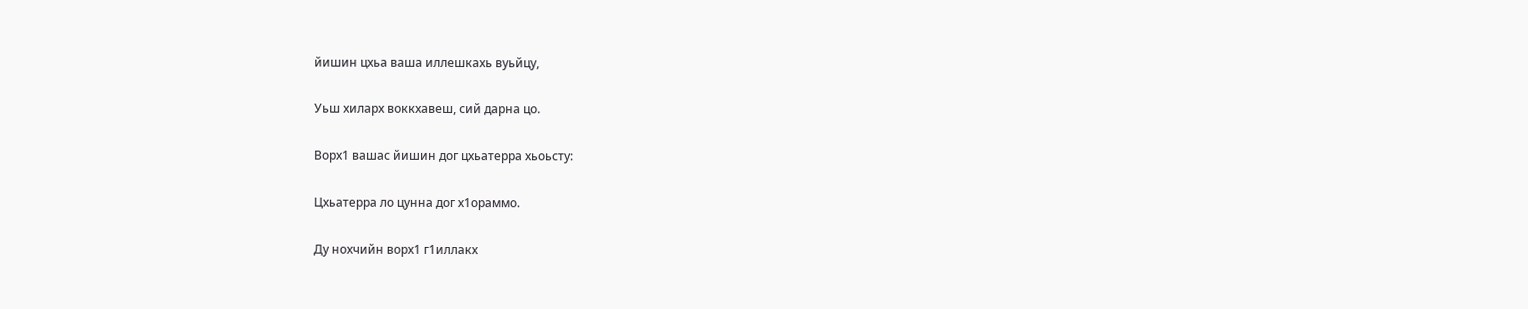йишин цхьа ваша иллешкахь вуьйцу,

Уьш хиларх воккхавеш, сий дарна цо.

Ворх1 вашас йишин дог цхьатерра хьоьсту:

Цхьатерра ло цунна дог х1ораммо.

Ду нохчийн ворх1 г1иллакх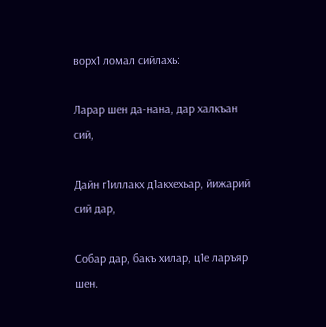ворх1 ломал сийлахь:

Ларар шен да-нана, дар халкъан сий,

Дайн г1иллакх д1акхехьар, йижарий сий дар,

Собар дар, бакъ хилар, ц1е ларъяр шен.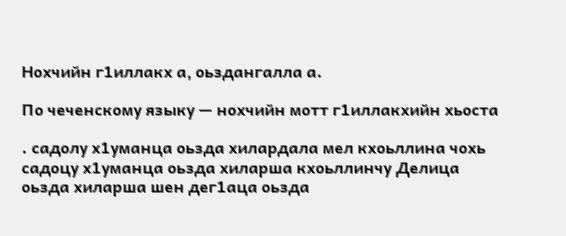Нохчийн г1иллакх а, оьздангалла а.

По чеченскому языку — нохчийн мотт г1иллакхийн хьоста

. садолу х1уманца оьзда хилардала мел кхоьллина чохь садоцу х1уманца оьзда хиларша кхоьллинчу Делица оьзда хиларша шен дег1аца оьзда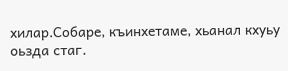хилар.Собаре, къинхетаме, хьанал кхуьу оьзда стаг.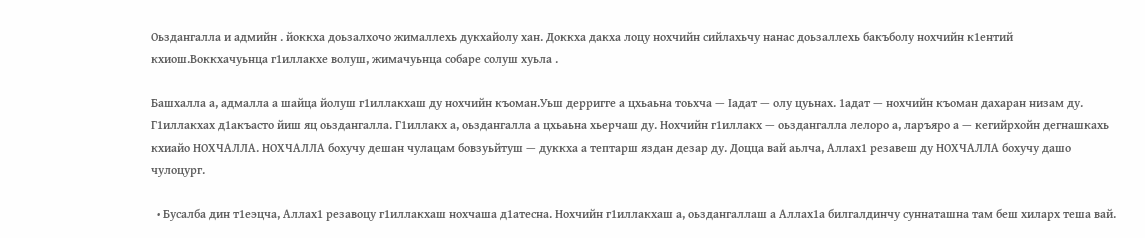Оьздангалла и адмийн . йоккха доьзалхочо жималлехь дукхайолу хан. Доккха дакха лоцу нохчийн сийлахьчу нанас доьзаллехь бакъболу нохчийн к1ентий кхиош.Воккхачуьнца г1иллакхе волуш, жимачуьнца собаре солуш хуьла .

Башхалла а, адмалла а шайца йолуш г1иллакхаш ду нохчийн къоман.Уьш дерригге а цхьаьна тоьхча — Iадат — олу цуьнах. 1адат — нохчийн къоман дахаран низам ду. Г1иллакхах д1акъасто йиш яц оьздангалла. Г1иллакх а, оьздангалла а цхьаьна хьерчаш ду. Нохчийн г1иллакх — оьздангалла лелоро а, ларъяро а — кегийрхойн дегнашкахь кхиайо НОХЧАЛЛА. НОХЧАЛЛА бохучу дешан чулацам бовзуьйтуш — дуккха а тептарш яздан дезар ду. Доцца вай аьлча, Аллах1 резавеш ду НОХЧАЛЛА бохучу дашо чулоцург.

  • Бусалба дин т1еэцча, Аллах1 резавоцу г1иллакхаш нохчаша д1атесна. Нохчийн г1иллакхаш а, оьздангаллаш а Аллах1а билгалдинчу суннаташна там беш хиларх теша вай.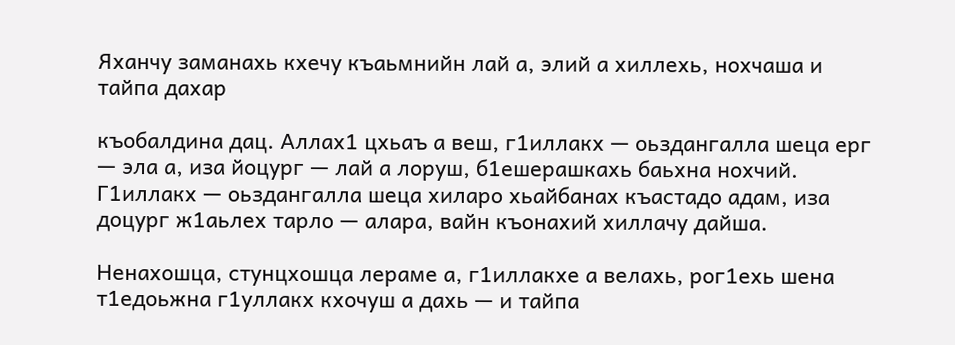Яханчу заманахь кхечу къаьмнийн лай а, элий а хиллехь, нохчаша и тайпа дахар

къобалдина дац. Аллах1 цхьаъ а веш, г1иллакх — оьздангалла шеца ерг — эла а, иза йоцург — лай а лоруш, б1ешерашкахь баьхна нохчий. Г1иллакх — оьздангалла шеца хиларо хьайбанах къастадо адам, иза доцург ж1аьлех тарло — алара, вайн къонахий хиллачу дайша.

Ненахошца, стунцхошца лераме а, г1иллакхе а велахь, рог1ехь шена т1едоьжна г1уллакх кхочуш а дахь — и тайпа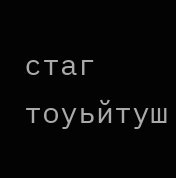стаг тоуьйтуш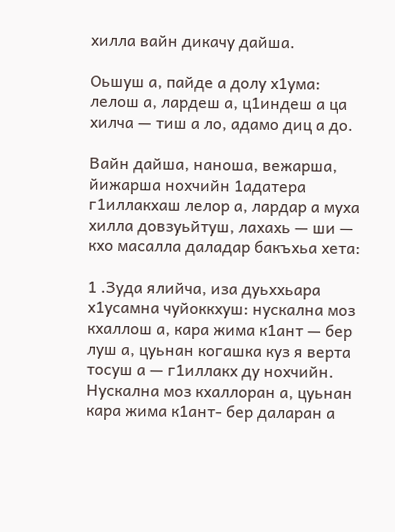хилла вайн дикачу дайша.

Оьшуш а, пайде а долу х1ума: лелош а, лардеш а, ц1индеш а ца хилча — тиш а ло, адамо диц а до.

Вайн дайша, наноша, вежарша, йижарша нохчийн 1адатера г1иллакхаш лелор а, лардар а муха хилла довзуьйтуш, лахахь — ши — кхо масалла даладар бакъхьа хета:

1 .Зуда ялийча, иза дуьххьара х1усамна чуйоккхуш: нускална моз кхаллош а, кара жима к1ант — бер луш а, цуьнан когашка куз я верта тосуш а — г1иллакх ду нохчийн. Нускална моз кхаллоран а, цуьнан кара жима к1ант- бер даларан а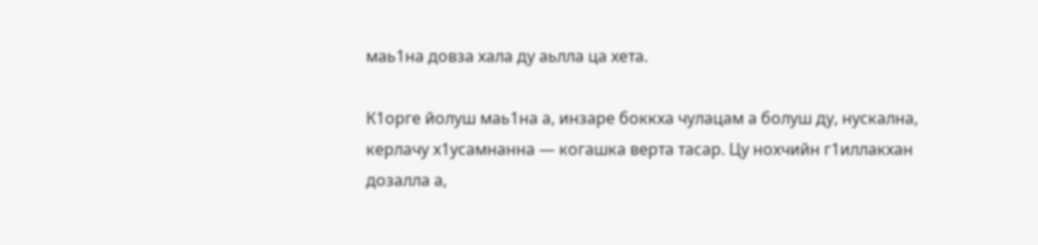маь1на довза хала ду аьлла ца хета.

К1орге йолуш маь1на а, инзаре боккха чулацам а болуш ду, нускална, керлачу х1усамнанна — когашка верта тасар. Цу нохчийн г1иллакхан дозалла а,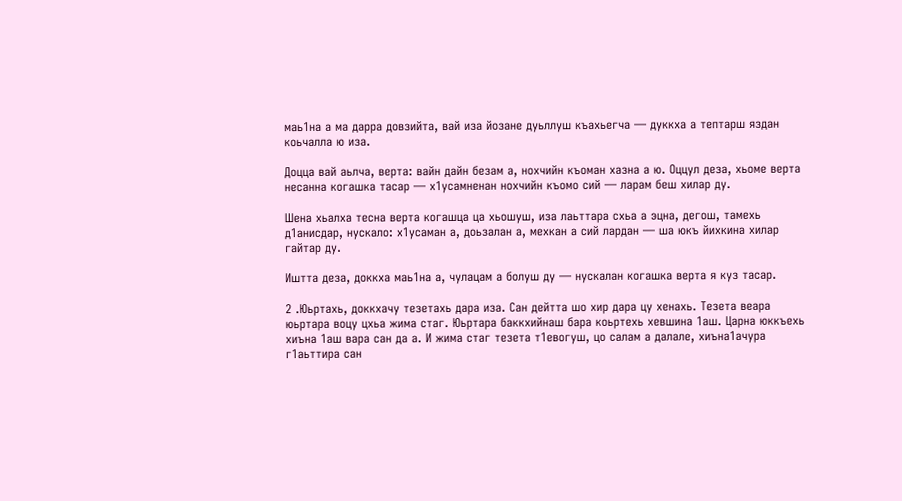маь1на а ма дарра довзийта, вай иза йозане дуьллуш къахьегча — дуккха а тептарш яздан коьчалла ю иза.

Доцца вай аьлча, верта: вайн дайн безам а, нохчийн къоман хазна а ю. Оццул деза, хьоме верта несанна когашка тасар — х1усамненан нохчийн къомо сий — ларам беш хилар ду.

Шена хьалха тесна верта когашца ца хьошуш, иза лаьттара схьа а эцна, дегош, тамехь д1анисдар, нускало: х1усаман а, доьзалан а, мехкан а сий лардан — ша юкъ йихкина хилар гайтар ду.

Иштта деза, доккха маь1на а, чулацам а болуш ду — нускалан когашка верта я куз тасар.

2 .Юьртахь, доккхачу тезетахь дара иза. Сан дейтта шо хир дара цу хенахь. Тезета веара юьртара воцу цхьа жима стаг. Юьртара баккхийнаш бара коьртехь хевшина 1аш. Царна юккъехь хиъна 1аш вара сан да а. И жима стаг тезета т1евогуш, цо салам а далале, хиъна1ачура г1аьттира сан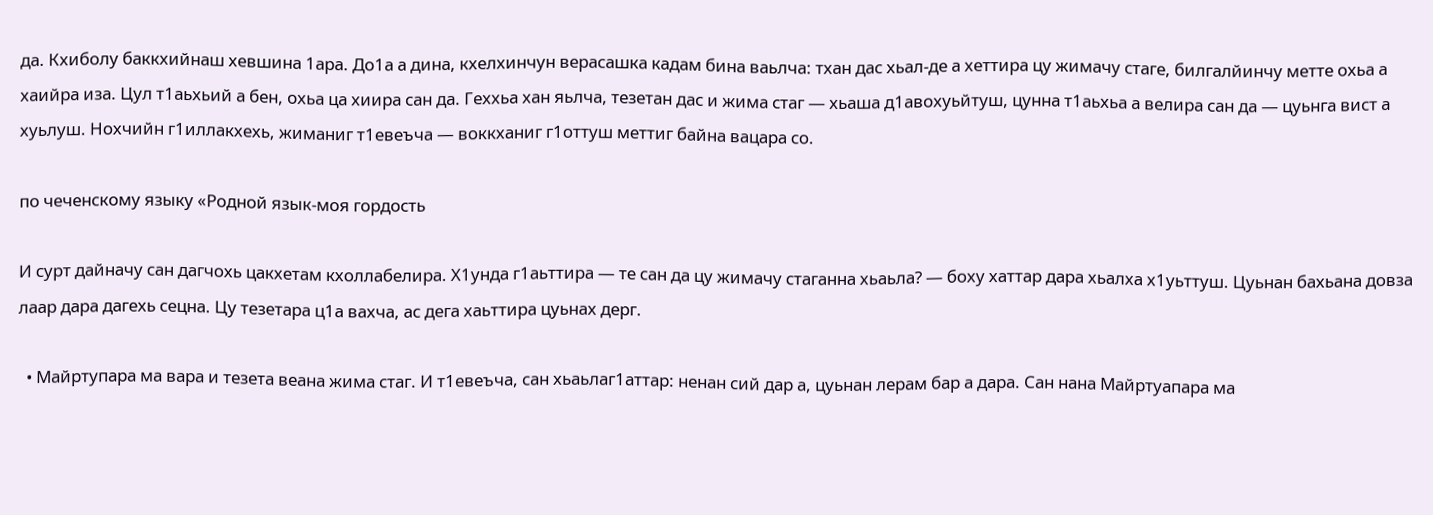да. Кхиболу баккхийнаш хевшина 1ара. До1а а дина, кхелхинчун верасашка кадам бина ваьлча: тхан дас хьал-де а хеттира цу жимачу стаге, билгалйинчу метте охьа а хаийра иза. Цул т1аьхьий а бен, охьа ца хиира сан да. Геххьа хан яьлча, тезетан дас и жима стаг — хьаша д1авохуьйтуш, цунна т1аьхьа а велира сан да — цуьнга вист а хуьлуш. Нохчийн г1иллакхехь, жиманиг т1евеъча — воккханиг г1оттуш меттиг байна вацара со.

по чеченскому языку «Родной язык-моя гордость

И сурт дайначу сан дагчохь цакхетам кхоллабелира. Х1унда г1аьттира — те сан да цу жимачу стаганна хьаьла? — боху хаттар дара хьалха х1уьттуш. Цуьнан бахьана довза лаар дара дагехь сецна. Цу тезетара ц1а вахча, ас дега хаьттира цуьнах дерг.

  • Майртупара ма вара и тезета веана жима стаг. И т1евеъча, сан хьаьлаг1аттар: ненан сий дар а, цуьнан лерам бар а дара. Сан нана Майртуапара ма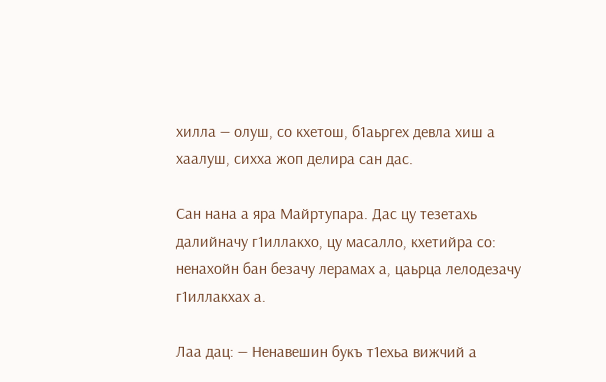хилла — олуш, со кхетош, б1аьргех девла хиш а хаалуш, сихха жоп делира сан дас.

Сан нана а яра Майртупара. Дас цу тезетахь далийначу г1иллакхо, цу масалло, кхетийра со: ненахойн бан безачу лерамах а, цаьрца лелодезачу г1иллакхах а.

Лаа дац: — Ненавешин букъ т1ехьа вижчий а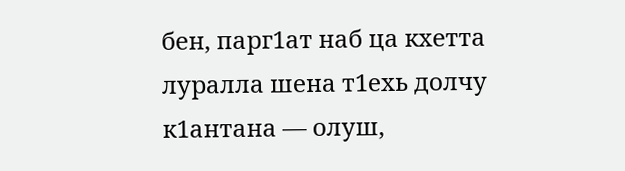бен, парг1ат наб ца кхетта луралла шена т1ехь долчу к1антана — олуш,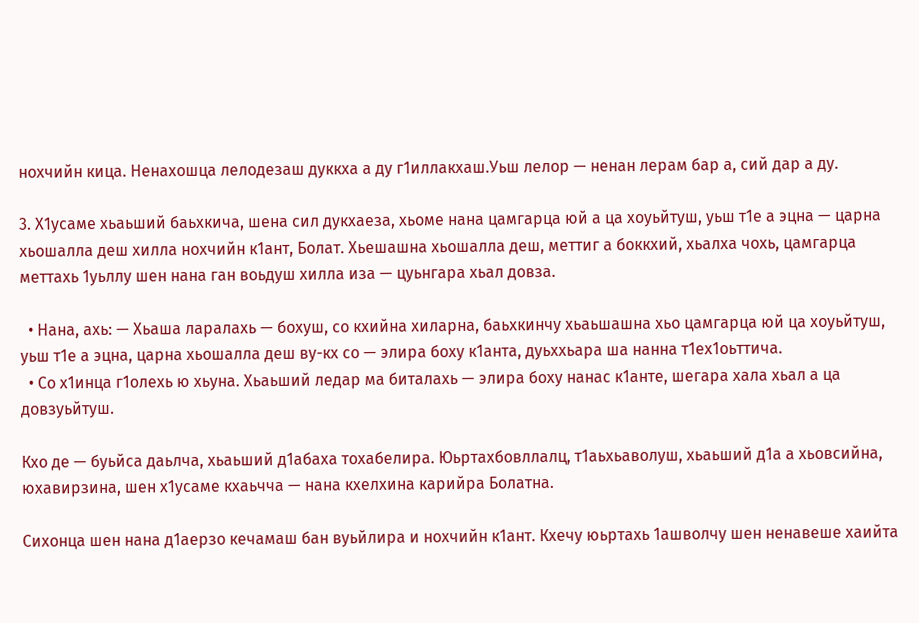нохчийн кица. Ненахошца лелодезаш дуккха а ду г1иллакхаш.Уьш лелор — ненан лерам бар а, сий дар а ду.

3. Х1усаме хьаьший баьхкича, шена сил дукхаеза, хьоме нана цамгарца юй а ца хоуьйтуш, уьш т1е а эцна — царна хьошалла деш хилла нохчийн к1ант, Болат. Хьешашна хьошалла деш, меттиг а боккхий, хьалха чохь, цамгарца меттахь 1уьллу шен нана ган воьдуш хилла иза — цуьнгара хьал довза.

  • Нана, ахь: — Хьаша ларалахь — бохуш, со кхийна хиларна, баьхкинчу хьаьшашна хьо цамгарца юй ца хоуьйтуш, уьш т1е а эцна, царна хьошалла деш ву-кх со — элира боху к1анта, дуьххьара ша нанна т1ех1оьттича.
  • Со х1инца г1олехь ю хьуна. Хьаьший ледар ма биталахь — элира боху нанас к1анте, шегара хала хьал а ца довзуьйтуш.

Кхо де — буьйса даьлча, хьаьший д1абаха тохабелира. Юьртахбовллалц, т1аьхьаволуш, хьаьший д1а а хьовсийна, юхавирзина, шен х1усаме кхаьчча — нана кхелхина карийра Болатна.

Сихонца шен нана д1аерзо кечамаш бан вуьйлира и нохчийн к1ант. Кхечу юьртахь 1ашволчу шен ненавеше хаийта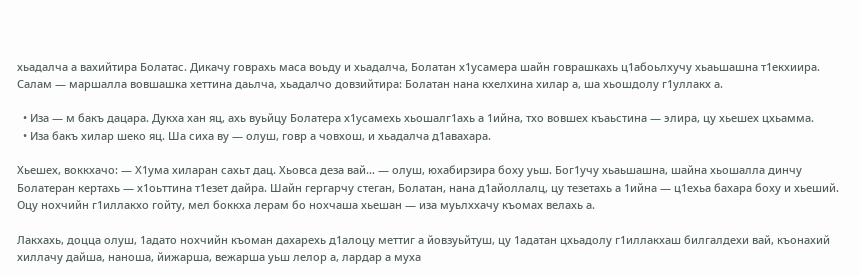хьадалча а вахийтира Болатас. Дикачу говрахь маса воьду и хьадалча, Болатан х1усамера шайн говрашкахь ц1абоьлхучу хьаьшашна т1екхиира. Салам — маршалла вовшашка хеттина даьлча, хьадалчо довзийтира: Болатан нана кхелхина хилар а, ша хьошдолу г1уллакх а.

  • Иза — м бакъ дацара. Дукха хан яц, ахь вуьйцу Болатера х1усамехь хьошалг1ахь а 1ийна, тхо вовшех къаьстина — элира, цу хьешех цхьамма.
  • Иза бакъ хилар шеко яц. Ша сиха ву — олуш, говр а човхош, и хьадалча д1авахара.

Хьешех, воккхачо: — Х1ума хиларан сахьт дац. Хьовса деза вай… — олуш, юхабирзира боху уьш. Бог1учу хьаьшашна, шайна хьошалла динчу Болатеран кертахь — х1оьттина т1езет дайра. Шайн гергарчу стеган, Болатан, нана д1айоллалц, цу тезетахь а 1ийна — ц1ехьа бахара боху и хьеший. Оцу нохчийн г1иллакхо гойту, мел боккха лерам бо нохчаша хьешан — иза муьлххачу къомах велахь а.

Лакхахь, доцца олуш, 1адато нохчийн къоман дахарехь д1алоцу меттиг а йовзуьйтуш, цу 1адатан цхьадолу г1иллакхаш билгалдехи вай, къонахий хиллачу дайша, наноша, йижарша, вежарша уьш лелор а, лардар а муха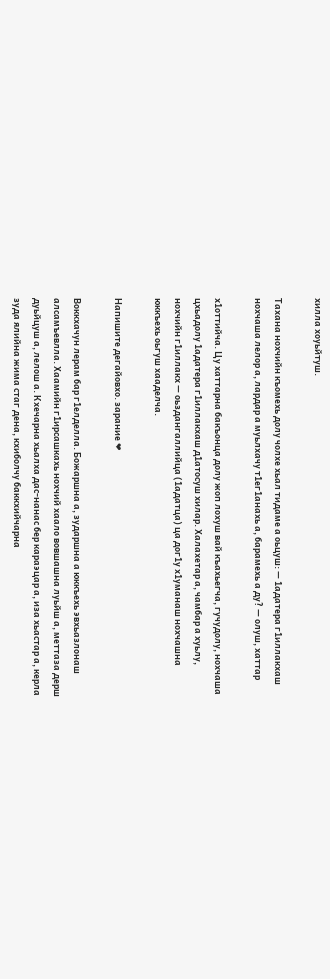хилла хоуьйтуш.

Тахана нохчийн къомехь долу чолхе хьал тидаме а оьцуш: — 1адатера г1иллакхаш нохчаша лелор а, лардар а муьлхачу т1ег1анахь а, барамехь а ду? — олуш, хаттар

х1оттийча. Цу хаттарна бакъонца долу жоп лохуш вай къахьегча, гучудолу, нохчаша цхьадолу 1адатера г1иллакхаш д1атосуш хилар. Халахетар а, чамбар а хуьлу, нохчийн г1иллакх — оьздангаллийца (1адатца) ца дог1у х1уманаш нохчашна юккъехь оьгуш хааделча.

Напишите дегайовхо. зарание ❤

Воккхачун лерам бар г1елделла. Божаршна а, зударшна а юккъехь эвхьазлонаш алсамъевлла. Хаамийн г1ирсашкахь нохчий хаало вовшашна луьйш а, меттаза дерш дуьйцуш а, лелош а. Кхечарна хьалха дас-нанас бер караэцар а, иза хьастар а, керла зуда ялийна жима стаг дена, кхиболчу баккхийчарна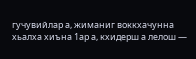гучувийлар а, жиманиг воккхачунна хьалха хиъна 1ар а, кхидерш а лелош —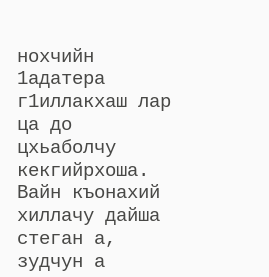нохчийн 1адатера г1иллакхаш лар ца до цхьаболчу кекгийрхоша. Вайн къонахий хиллачу дайша стеган а, зудчун а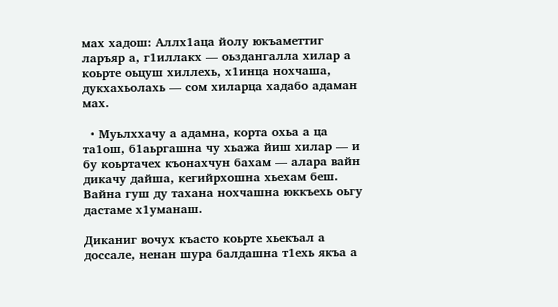мах хадош: Аллх1аца йолу юкъаметтиг ларъяр а, г1иллакх — оьздангалла хилар а коьрте оьцуш хиллехь, х1инца нохчаша, дукхахьолахь — сом хиларца хадабо адаман мах.

  • Муьлххачу а адамна, корта охьа а ца та1ош, б1аьргашна чу хьажа йиш хилар — и бу коьртачех къонахчун бахам — алара вайн дикачу дайша, кегийрхошна хьехам беш. Вайна гуш ду тахана нохчашна юккъехь оьгу дастаме х1уманаш.

Диканиг вочух къасто коьрте хьекъал а доссале, ненан шура балдашна т1ехь якъа а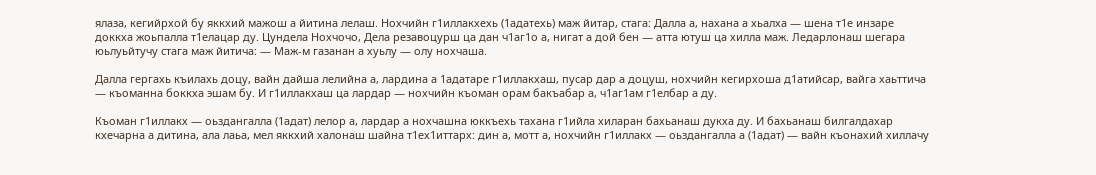ялаза, кегийрхой бу яккхий мажош а йитина лелаш. Нохчийн г1иллакхехь (1адатехь) маж йитар, стага: Далла а, нахана а хьалха — шена т1е инзаре доккха жоьпалла т1елацар ду. Цундела Нохчочо, Дела резавоцурш ца дан ч1аг1о а, нигат а дой бен — атта ютуш ца хилла маж. Ледарлонаш шегара юьлуьйтучу стага маж йитича: — Маж-м газанан а хуьлу — олу нохчаша.

Далла гергахь къилахь доцу, вайн дайша лелийна а, лардина а 1адатаре г1иллакхаш, пусар дар а доцуш, нохчийн кегирхоша д1атийсар, вайга хаьттича — къоманна боккха эшам бу. И г1иллакхаш ца лардар — нохчийн къоман орам бакъабар а, ч1аг1ам г1елбар а ду.

Къоман г1иллакх — оьздангалла (1адат) лелор а, лардар а нохчашна юккъехь тахана г1ийла хиларан бахьанаш дукха ду. И бахьанаш билгалдахар кхечарна а дитина, ала лаьа, мел яккхий халонаш шайна т1ех1иттарх: дин а, мотт а, нохчийн г1иллакх — оьздангалла а (1адат) — вайн къонахий хиллачу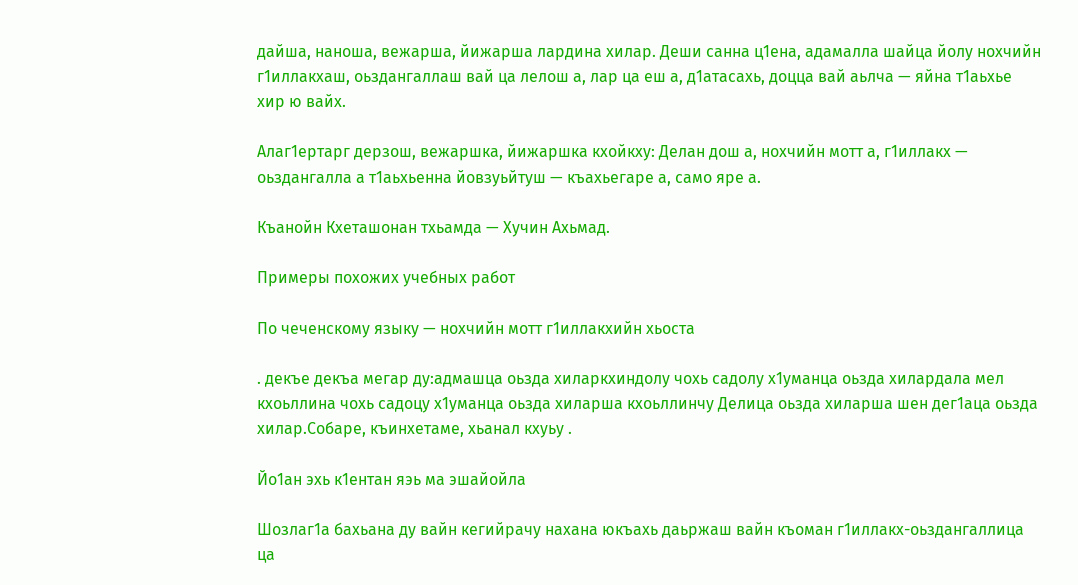дайша, наноша, вежарша, йижарша лардина хилар. Деши санна ц1ена, адамалла шайца йолу нохчийн г1иллакхаш, оьздангаллаш вай ца лелош а, лар ца еш а, д1атасахь, доцца вай аьлча — яйна т1аьхье хир ю вайх.

Алаг1ертарг дерзош, вежаршка, йижаршка кхойкху: Делан дош а, нохчийн мотт а, г1иллакх — оьздангалла а т1аьхьенна йовзуьйтуш — къахьегаре а, само яре а.

Къанойн Кхеташонан тхьамда — Хучин Ахьмад.

Примеры похожих учебных работ

По чеченскому языку — нохчийн мотт г1иллакхийн хьоста

. декъе декъа мегар ду:адмашца оьзда хиларкхиндолу чохь садолу х1уманца оьзда хилардала мел кхоьллина чохь садоцу х1уманца оьзда хиларша кхоьллинчу Делица оьзда хиларша шен дег1аца оьзда хилар.Собаре, къинхетаме, хьанал кхуьу .

Йо1ан эхь к1ентан яэь ма эшайойла

Шозлаг1а бахьана ду вайн кегийрачу нахана юкъахь даьржаш вайн къоман г1иллакх-оьздангаллица ца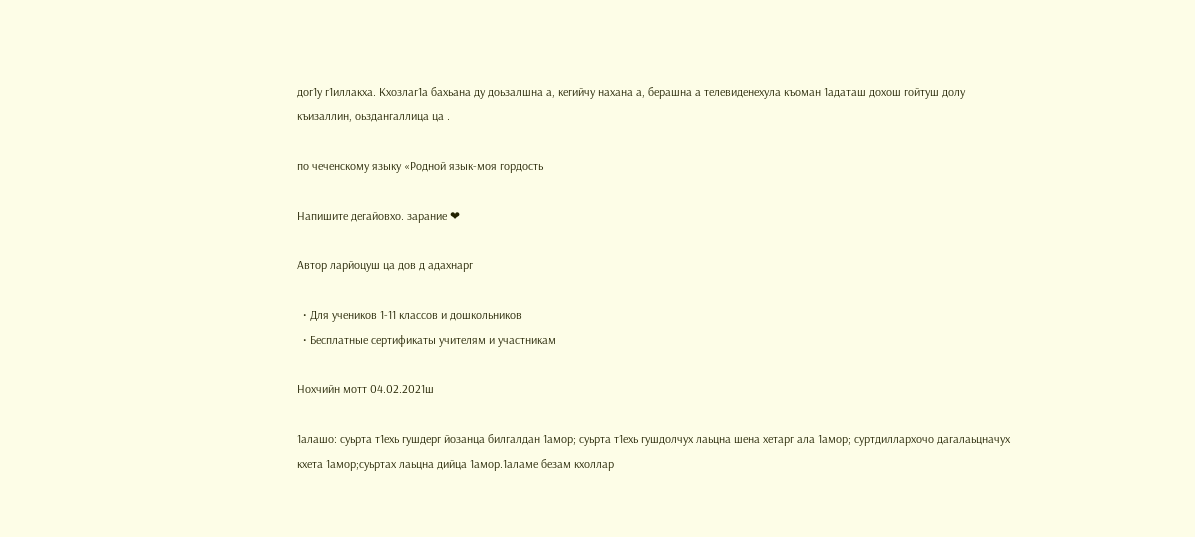дог1у г1иллакха. Кхозлаг1а бахьана ду доьзалшна а, кегийчу нахана а, берашна а телевиденехула къоман 1адаташ дохош гойтуш долу къизаллин, оьздангаллица ца .

по чеченскому языку «Родной язык-моя гордость

Напишите дегайовхо. зарание ❤

Автор ларйоцуш ца дов д адахнарг

  • Для учеников 1-11 классов и дошкольников
  • Бесплатные сертификаты учителям и участникам

Нохчийн мотт 04.02.2021ш

1алашо: суьрта т1ехь гушдерг йозанца билгалдан 1амор; суьрта т1ехь гушдолчух лаьцна шена хетарг ала 1амор; суртдиллархочо дагалаьцначух кхета 1амор;суьртах лаьцна дийца 1амор.1аламе безам кхоллар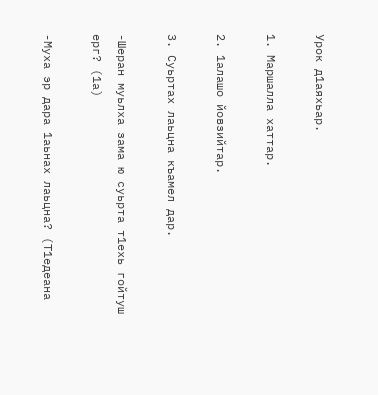Урок д1аяхьар.

1. Маршалла хаттар.

2. 1алашо йовзийтар.

3. Суьртах лаьцна къамел дар.

-Шеран муьлха зама ю суьрта т1ехь гойтуш ерг? (1а)

-Муха эр дара 1аьнах лаьцна? (Т1едеана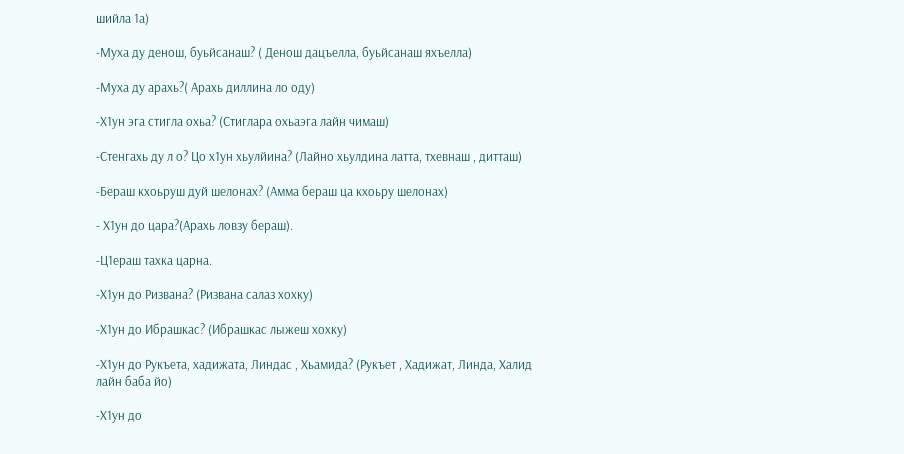шийла 1а)

-Муха ду денош, буьйсанаш? ( Денош дацъелла, буьйсанаш яхъелла)

-Муха ду арахь?( Арахь диллина ло оду)

-Х1ун эга стигла охьа? (Стиглара охьаэга лайн чимаш)

-Стенгахь ду л о? Цо х1ун хьулйина? (Лайно хьулдина латта, тхевнаш , дитташ)

-Бераш кхоьруш дуй шелонах? (Амма бераш ца кхоьру шелонах)

- Х1ун до цара?(Арахь ловзу бераш).

-Ц1ераш тахка царна.

-Х1ун до Ризвана? (Ризвана салаз хохку)

-Х1ун до Ибрашкас? (Ибрашкас лыжеш хохку)

-Х1ун до Рукъета, хадижата, Линдас , Хьамида? (Рукъет , Хадижат, Линда, Халид лайн баба йо)

-Х1ун до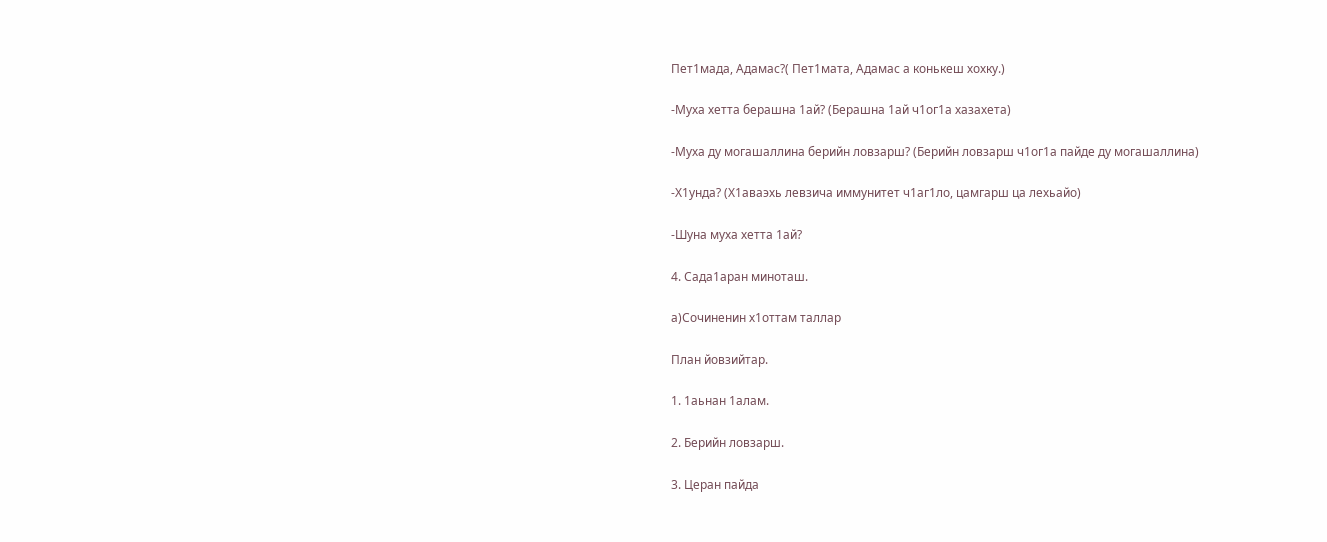Пет1мада, Адамас?( Пет1мата, Адамас а конькеш хохку.)

-Муха хетта берашна 1ай? (Берашна 1ай ч1ог1а хазахета)

-Муха ду могашаллина берийн ловзарш? (Берийн ловзарш ч1ог1а пайде ду могашаллина)

-Х1унда? (Х1аваэхь левзича иммунитет ч1аг1ло, цамгарш ца лехьайо)

-Шуна муха хетта 1ай?

4. Сада1аран миноташ.

а)Сочиненин х1оттам таллар

План йовзийтар.

1. 1аьнан 1алам.

2. Берийн ловзарш.

3. Церан пайда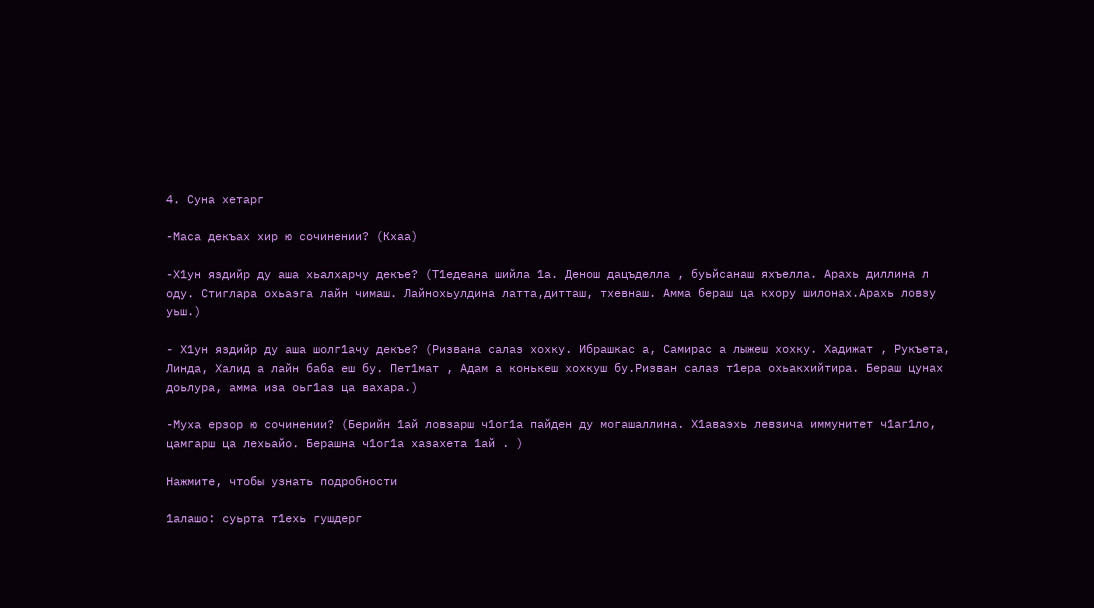4. Суна хетарг

-Маса декъах хир ю сочинении? (Кхаа)

-Х1ун яздийр ду аша хьалхарчу декъе? (Т1едеана шийла 1а. Денош дацъделла , буьйсанаш яхъелла. Арахь диллина л оду. Стиглара охьаэга лайн чимаш. Лайнохьулдина латта,дитташ, тхевнаш. Амма бераш ца кхору шилонах.Арахь ловзу уьш.)

- Х1ун яздийр ду аша шолг1ачу декъе? (Ризвана салаз хохку. Ибрашкас а, Самирас а лыжеш хохку. Хадижат , Рукъета, Линда, Халид а лайн баба еш бу. Пет1мат , Адам а конькеш хохкуш бу.Ризван салаз т1ера охьакхийтира. Бераш цунах доьлура, амма иза оьг1аз ца вахара.)

-Муха ерзор ю сочинении? (Берийн 1ай ловзарш ч1ог1а пайден ду могашаллина. Х1аваэхь левзича иммунитет ч1аг1ло, цамгарш ца лехьайо. Берашна ч1ог1а хазахета 1ай . )

Нажмите, чтобы узнать подробности

1алашо: суьрта т1ехь гушдерг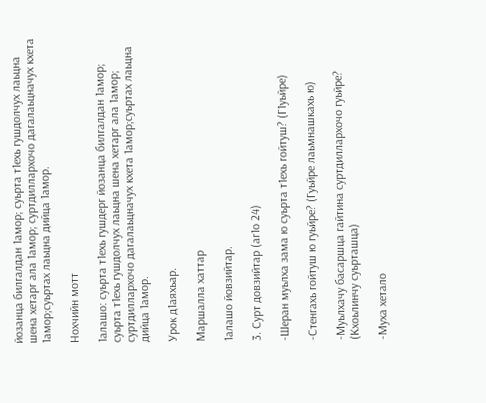йозанца билгалдан 1амор; суьрта т1ехь гушдолчух лаьцна шена хетарг ала 1амор; суртдиллархочо дагалаьцначух кхета 1амор;суьртах лаьцна дийца 1амор.

Нохчийн мотт

1алашо: суьрта т1ехь гушдерг йозанца билгалдан 1амор; суьрта т1ехь гушдолчух лаьцна шена хетарг ала 1амор; суртдиллархочо дагалаьцначух кхета 1амор;суьртах лаьцна дийца 1амор.

Урок д1аяхьар.

Маршалла хаттар

1алашо йовзийтар.

3. Сурт довзийтар (аг1о 24)

-Шеран муьлха зама ю суьрта т1ехь гойтуш? (Г1уьйре)

-Стенгахь гойтуш ю гуьйре? (Гуьйре лаьмнашкахь ю)

-Муьлхачу басаршца гайтина суртдиллархочо гуьйре? (Кхоьлинчу суьрташца)

-Муха хетало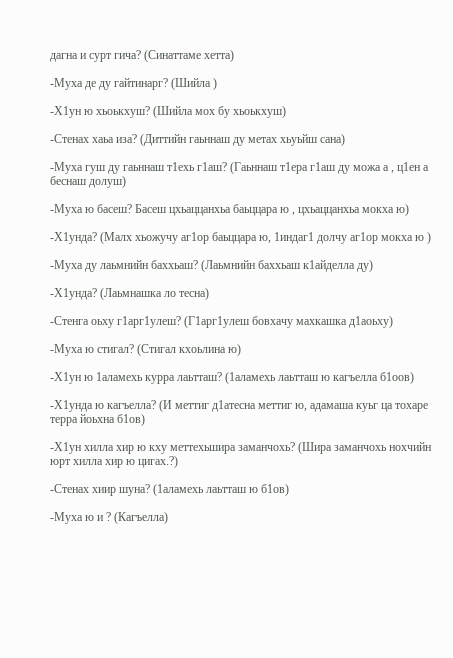дагна и сурт гича? (Синаттаме хетта)

-Муха де ду гайтинарг? (Шийла )

-Х1ун ю хьоькхуш? (Шийла мох бу хьоькхуш)

-Стенах хаьа иза? (Диттийн гаьннаш ду метах хьуьйш сана)

-Муха гуш ду гаьннаш т1ехь г1аш? (Гаьннаш т1ера г1аш ду можа а , ц1ен а беснаш долуш)

-Муха ю басеш? Басеш цхьаццанхьа баьццара ю , цхьаццанхьа мокха ю)

-Х1унда? (Малх хьожучу аг1ор баьццара ю, 1индаг1 долчу аг1ор мокха ю )

-Муха ду лаьмнийн баххьаш? (Лаьмнийн баххьаш к1айделла ду)

-Х1унда? (Лаьмнашка ло тесна)

-Стенга оьху г1арг1улеш? (Г1арг1улеш бовхачу махкашка д1аоьху)

-Муха ю стигал? (Стигал кхоьлина ю)

-Х1ун ю 1аламехь курра лаьтташ? (1аламехь лаьтташ ю кагъелла б1оов)

-Х1унда ю кагъелла? (И меттиг д1атесна меттиг ю, адамаша куьг ца тохаре терра йоьхна б1ов)

-Х1ун хилла хир ю кху меттехьшира заманчохь? (Шира заманчохь нохчийн юрт хилла хир ю цигах.?)

-Стенах хиир шуна? (1аламехь лаьтташ ю б1ов)

-Муха ю и ? (Кагъелла)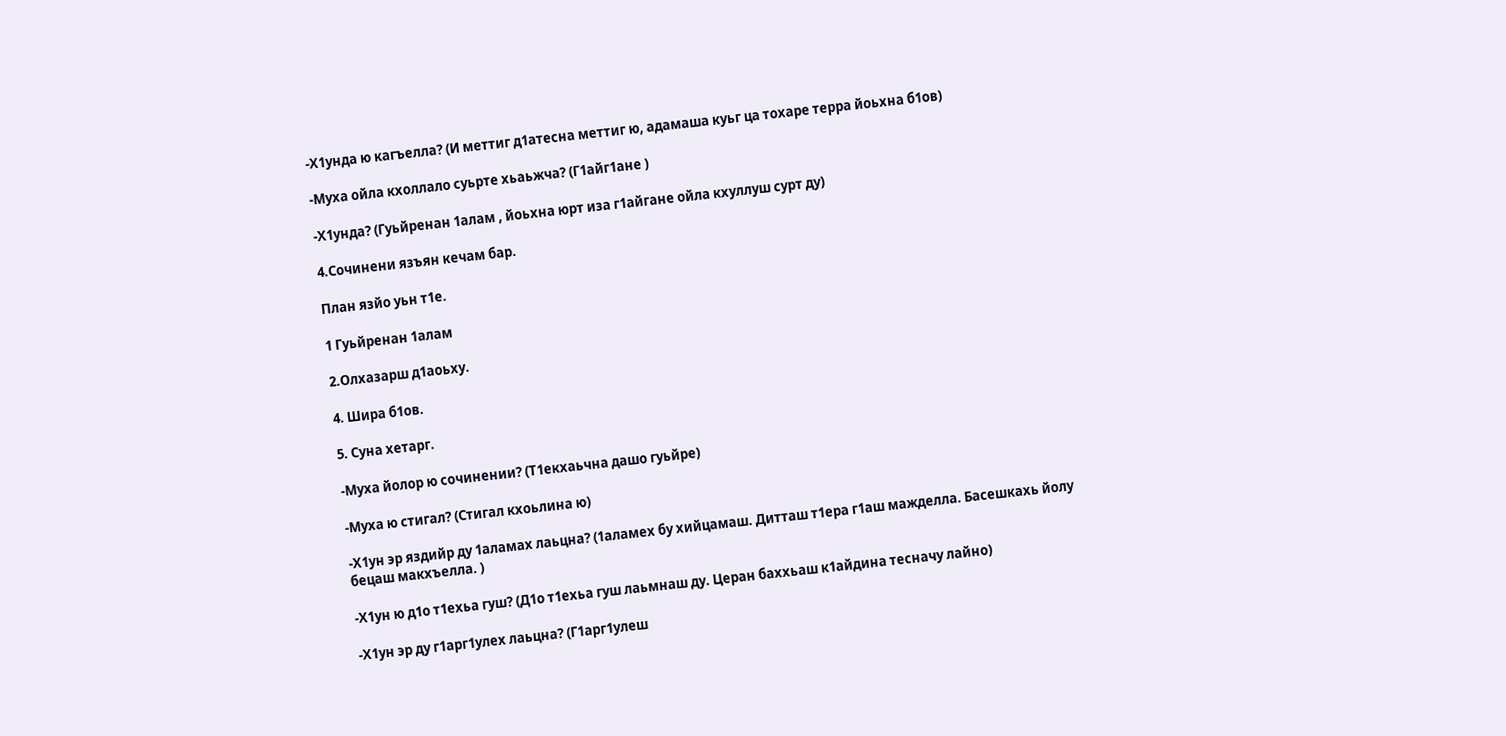-Х1унда ю кагъелла? (И меттиг д1атесна меттиг ю, адамаша куьг ца тохаре терра йоьхна б1ов)

-Муха ойла кхоллало суьрте хьаьжча? (Г1айг1ане )

-Х1унда? (Гуьйренан 1алам , йоьхна юрт иза г1айгане ойла кхуллуш сурт ду)

4.Сочинени язъян кечам бар.

План язйо уьн т1е.

1 Гуьйренан 1алам

2.Олхазарш д1аоьху.

4. Шира б1ов.

5. Суна хетарг.

-Муха йолор ю сочинении? (Т1екхаьчна дашо гуьйре)

-Муха ю стигал? (Стигал кхоьлина ю)

-Х1ун эр яздийр ду 1аламах лаьцна? (1аламех бу хийцамаш. Дитташ т1ера г1аш мажделла. Басешкахь йолу бецаш макхъелла. )

-Х1ун ю д1о т1ехьа гуш? (Д1о т1ехьа гуш лаьмнаш ду. Церан баххьаш к1айдина тесначу лайно)

-Х1ун эр ду г1арг1улех лаьцна? (Г1арг1улеш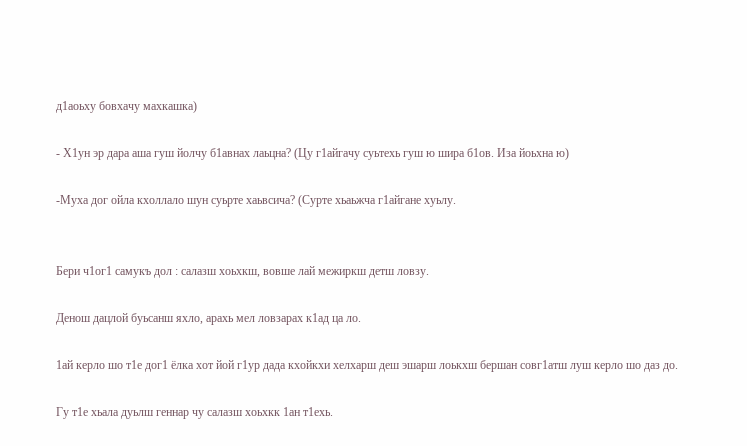д1аоьху бовхачу махкашка)

- Х1ун эр дара аша гуш йолчу б1авнах лаьцна? (Цу г1айгачу суьтехь гуш ю шира б1ов. Иза йоьхна ю)

-Муха дог ойла кхоллало шун суьрте хаьвсича? (Сурте хьаьжча г1айгане хуьлу.


Бери ч1ог1 самукъ дол : салазш хоьхкш, вовше лай межиркш детш ловзу.

Денош дацлой буьсанш яхло, арахь мел ловзарах к1ад ца ло.

1ай керло шо т1е дог1 ёлка хот йой г1ур дада кхойкхи хелхарш деш эшарш лоькхш бершан совг1атш луш керло шо даз до.

Гу т1е хьала дуьлш геннар чу салазш хоьхкк 1ан т1ехь.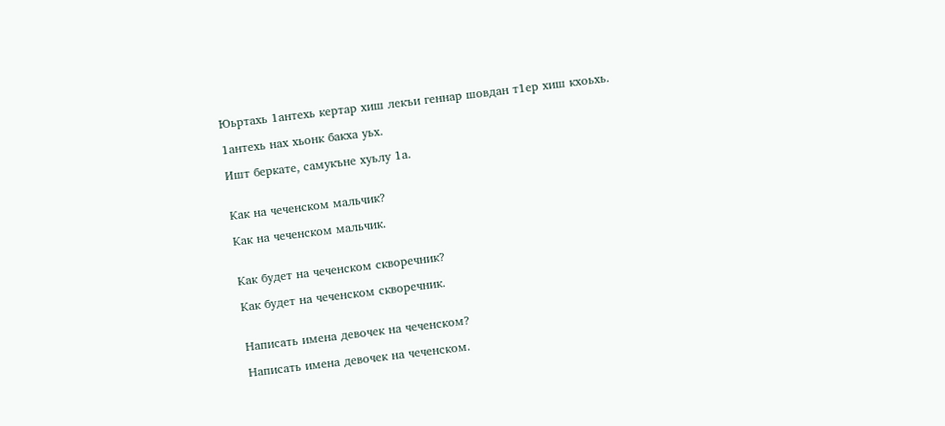Юьртахь 1антехь кертар хиш лекъи геннар шовдан т1ер хиш кхоьхь.

1антехь нах хьонк бакха уьх.

Ишт беркате, самукъне хуьлу 1а.


Как на чеченском мальчик?

Как на чеченском мальчик.


Как будет на чеченском скворечник?

Как будет на чеченском скворечник.


Написать имена девочек на чеченском?

Написать имена девочек на чеченском.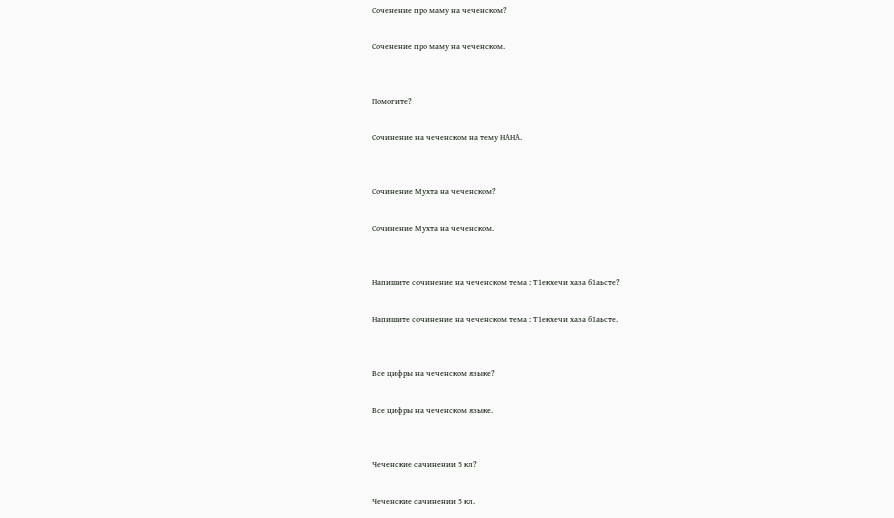Соченение про маму на чеченском?

Соченение про маму на чеченском.


Помогите?

Сочинение на чеченском на тему НАНА.


Сочинение Мухта на чеченском?

Сочинение Мухта на чеченском.


Напишите сочинение на чеченском тема : Т1екхечи хаза б1аьсте?

Напишите сочинение на чеченском тема : Т1екхечи хаза б1аьсте.


Все цифры на чеченском языке?

Все цифры на чеченском языке.


Чеченские сачинении 5 кл?

Чеченские сачинении 5 кл.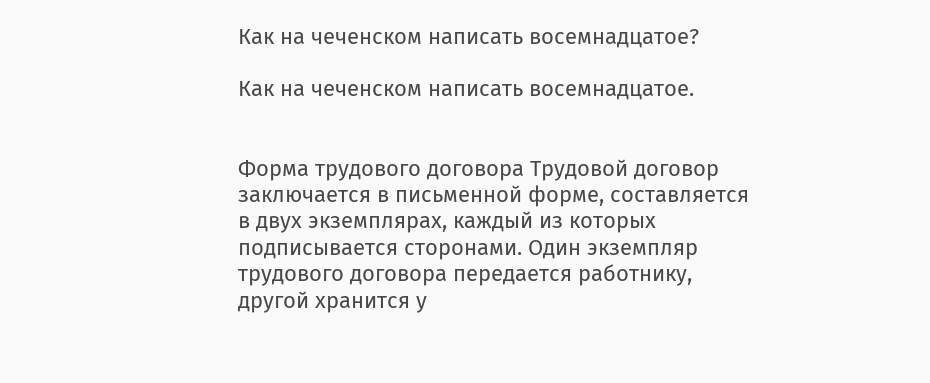Как на чеченском написать восемнадцатое?

Как на чеченском написать восемнадцатое.


Форма трудового договора Трудовой договор заключается в письменной форме, составляется в двух экземплярах, каждый из которых подписывается сторонами. Один экземпляр трудового договора передается работнику, другой хранится у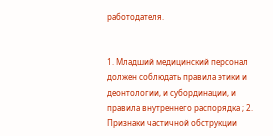работодателя.


1. Младший медицинский персонал должен соблюдать правила этики и деонтологии, и субординации, и правила внутреннего распорядка ; 2. Признаки частичной обструкции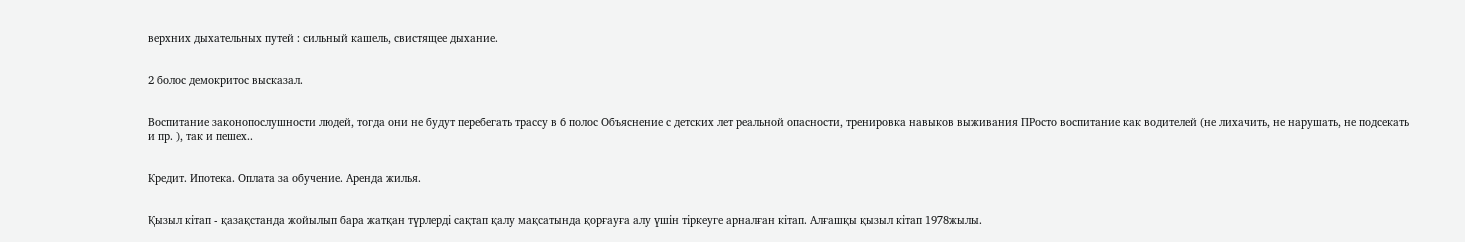верхних дыхательных путей : сильный кашель, свистящее дыхание.


2 болос демокритос высказал.


Воспитание законопослушности людей, тогда они не будут перебегать трассу в 6 полос Объяснение с детских лет реальной опасности, тренировка навыков выживания ПРосто воспитание как водителей (не лихачить, не нарушать, не подсекать и пр. ), так и пешех..


Кредит. Ипотека. Оплата за обучение. Аренда жилья.


Қызыл кітап - қазақстанда жойылып бара жатқан түрлерді сақтап қалу мақсатында қорғауға алу үшін тіркеуге арналған кітап. Алғашқы қызыл кітап 1978жылы.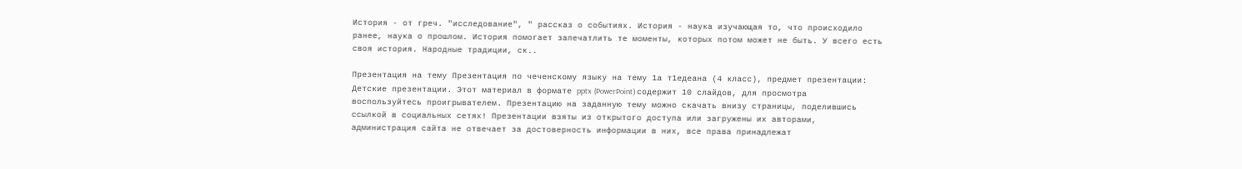История - от греч. "исследование", " рассказ о событиях. История - наука изучающая то, что происходило ранее, наука о прошлом. История помогает запечатлить те моменты, которых потом может не быть. У всего есть своя история. Народные традиции, ск..

Презентация на тему Презентация по чеченскому языку на тему 1а т1едеана (4 класс), предмет презентации: Детские презентации. Этот материал в формате pptx (PowerPoint) содержит 10 слайдов, для просмотра воспользуйтесь проигрывателем. Презентацию на заданную тему можно скачать внизу страницы, поделившись ссылкой в социальных сетях! Презентации взяты из открытого доступа или загружены их авторами, администрация сайта не отвечает за достоверность информации в них, все права принадлежат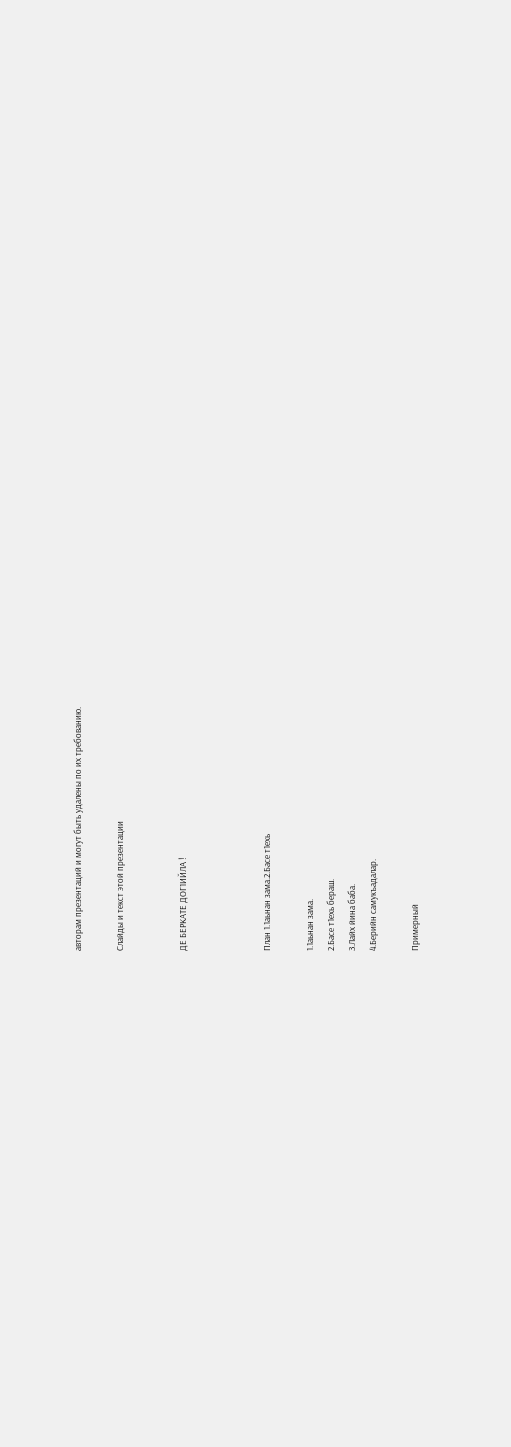авторам презентаций и могут быть удалены по их требованию.

Слайды и текст этой презентации


ДЕ БЕРКАТЕ ДОГ1ИЙЛА !



План 1.1аьнан зама.2.Басе т1ехь

1.1аьнан зама.
2.Басе т1ехь бераш.
З.Лайх йина баба.
4.Берийн самукъадалар.

Примерный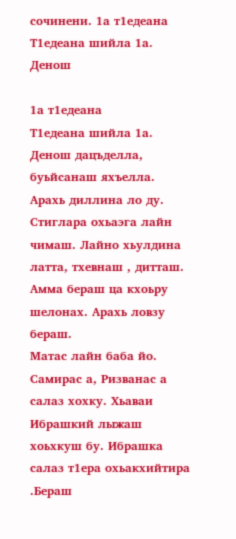сочинени. 1а т1едеана Т1едеана шийла 1а. Денош

1а т1едеана
Т1едеана шийла 1а. Денош дацъделла, буьйсанаш яхъелла. Арахь диллина ло ду. Стиглара охьаэга лайн чимаш. Лайно хьулдина латта, тхевнаш , дитташ. Амма бераш ца кхоьру шелонах. Арахь ловзу бераш.
Матас лайн баба йо. Самирас а, Ризванас а салаз хохку. Хьаваи Ибрашкий лыжаш хоьхкуш бу. Ибрашка салаз т1ера охьакхийтира .Бераш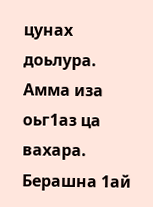цунах доьлура. Амма иза оьг1аз ца вахара. Берашна 1ай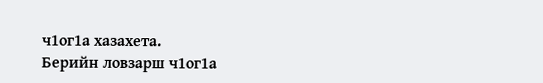ч1ог1а хазахета.
Берийн ловзарш ч1ог1а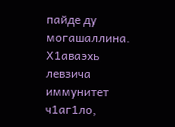пайде ду могашаллина. Х1аваэхь левзича иммунитет ч1аг1ло,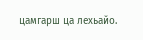цамгарш ца лехьайо.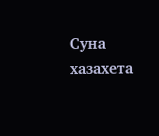Суна хазахета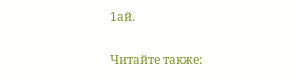1ай.

Читайте также: